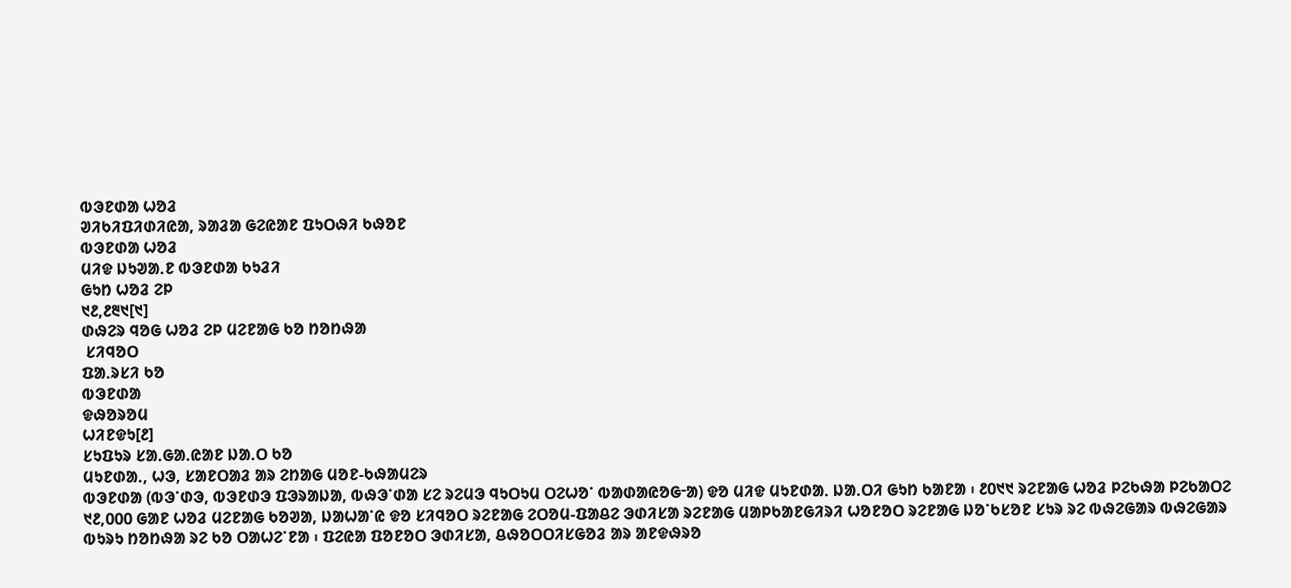ᱵᱳᱱᱰᱟ ᱦᱚᱲ
ᱣᱤᱠᱤᱯᱤᱰᱤᱭᱟ, ᱨᱟᱲᱟ ᱜᱮᱭᱟᱱ ᱯᱩᱛᱷᱤ ᱠᱷᱚᱱ
ᱵᱳᱱᱰᱟ ᱦᱚᱲ
ᱢᱤᱫ ᱡᱩᱣᱟᱹᱱ ᱵᱳᱱᱰᱟ ᱠᱩᱲᱤ
ᱜᱩᱴ ᱦᱚᱲ ᱮᱞ
᱑᱒,᱒᱓᱑[᱑]
ᱰᱷᱮᱨ ᱧᱚᱜ ᱦᱚᱲ ᱮᱞ ᱢᱮᱱᱟᱜ ᱠᱚ ᱴᱚᱴᱷᱟ
 ᱥᱤᱧᱚᱛ
ᱯᱟᱹᱨᱥᱤ ᱠᱚ
ᱵᱳᱱᱰᱟ
ᱫᱷᱚᱨᱚᱢ
ᱦᱤᱱᱫᱩ[᱒]
ᱥᱩᱯᱩᱨ ᱥᱟᱹᱜᱟᱹᱭᱟᱱ ᱡᱟᱹᱛ ᱠᱚ
ᱢᱩᱱᱰᱟᱹ, ᱦᱳ, ᱥᱟᱱᱛᱟᱲ ᱟᱨ ᱮᱴᱟᱜ ᱢᱚᱱ-ᱠᱷᱟᱢᱮᱨ
ᱵᱳᱱᱰᱟ (ᱵᱳᱸᱰᱳ, ᱵᱳᱱᱰᱳ ᱯᱳᱨᱟᱡᱟ, ᱵᱷᱳᱸᱰᱟ ᱥᱮ ᱨᱮᱢᱳ ᱧᱩᱛᱩᱢ ᱛᱮᱦᱚᱸ ᱵᱟᱰᱟᱭᱚᱜᱼᱟ) ᱫᱚ ᱢᱤᱫ ᱢᱩᱱᱰᱟᱹ ᱡᱟᱹᱛᱤ ᱜᱩᱴ ᱠᱟᱱᱟ ᱾ ᱒᱐᱑᱑ ᱨᱮᱱᱟᱜ ᱦᱚᱲ ᱞᱮᱠᱷᱟ ᱞᱮᱠᱟᱛᱮ ᱑᱒,᱐᱐᱐ ᱜᱟᱱ ᱦᱚᱲ ᱢᱮᱱᱟᱜ ᱠᱚᱣᱟ, ᱡᱟᱦᱟᱸᱭ ᱫᱚ ᱥᱤᱧᱚᱛ ᱨᱮᱱᱟᱜ ᱮᱛᱚᱢ-ᱯᱟᱪᱮ ᱳᱰᱤᱥᱟ ᱨᱮᱱᱟᱜ ᱢᱟᱞᱠᱟᱱᱜᱤᱨᱤ ᱦᱚᱱᱚᱛ ᱨᱮᱱᱟᱜ ᱡᱚᱸᱠᱥᱚᱱ ᱥᱩᱨ ᱨᱮ ᱵᱷᱮᱜᱟᱨ ᱵᱷᱮᱜᱟᱨ ᱵᱩᱨᱩ ᱴᱚᱴᱷᱟ ᱨᱮ ᱠᱚ ᱛᱟᱦᱮᱸᱱᱟ ᱾ ᱯᱮᱭᱟ ᱯᱚᱱᱚᱛ ᱳᱰᱤᱥᱟ, ᱪᱷᱚᱛᱛᱤᱥᱜᱚᱲ ᱟᱨ ᱟᱱᱫᱷᱨᱚ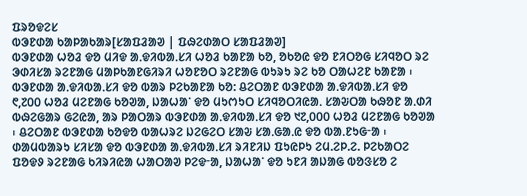ᱯᱨᱚᱫᱮᱥ
ᱵᱳᱱᱰᱟ ᱠᱟᱞᱟᱠᱟᱨ[ᱥᱟᱯᱲᱟᱣ | ᱯᱷᱮᱰᱟᱛ ᱥᱟᱯᱲᱟᱣ]
ᱵᱳᱱᱰᱟ ᱦᱚᱲ ᱫᱚ ᱢᱤᱫ ᱟᱹᱫᱤᱵᱟᱹᱥᱤ ᱦᱚᱲ ᱠᱟᱱᱟ ᱠᱚ, ᱚᱠᱚᱭ ᱫᱚ ᱱᱤᱛᱚᱜ ᱥᱤᱧᱚᱛ ᱨᱮ ᱳᱰᱤᱥᱟ ᱨᱮᱱᱟᱜ ᱢᱟᱞᱠᱟᱱᱜᱤᱨᱤ ᱦᱚᱱᱚᱛ ᱨᱮᱱᱟᱜ ᱵᱩᱨᱩ ᱨᱮ ᱠᱚ ᱛᱟᱦᱮᱱ ᱠᱟᱱᱟ ᱾ ᱵᱳᱱᱰᱟ ᱟᱹᱫᱤᱵᱟᱹᱥᱤ ᱫᱚ ᱵᱟᱨ ᱞᱮᱠᱟᱱᱟ ᱠᱚ: ᱪᱮᱛᱟᱱ ᱵᱳᱱᱰᱟ ᱟᱹᱫᱤᱵᱟᱹᱥᱤ ᱫᱚ ᱖,᱗᱐᱐ ᱦᱚᱲ ᱢᱮᱱᱟᱜ ᱠᱚᱣᱟ, ᱡᱟᱦᱟᱸ ᱫᱚ ᱢᱩᱬᱩᱛ ᱥᱤᱧᱚᱛᱤᱭᱟᱹ ᱥᱟᱶᱛᱟ ᱠᱷᱚᱱ ᱟᱹᱰᱤ ᱵᱷᱮᱜᱟᱨ ᱜᱮᱭᱟ, ᱟᱨ ᱞᱟᱛᱟᱨ ᱵᱳᱱᱰᱟ ᱟᱹᱫᱤᱵᱟᱹᱥᱤ ᱫᱚ ᱑᱗,᱐᱐᱐ ᱦᱚᱲ ᱢᱮᱱᱟᱜ ᱠᱚᱣᱟ ᱾ ᱪᱮᱛᱟᱱ ᱵᱳᱱᱰᱟ ᱠᱚᱫᱚ ᱵᱟᱦᱨᱮ ᱡᱮᱜᱮᱛ ᱥᱟᱶ ᱥᱟᱹᱜᱟᱹᱭ ᱫᱚ ᱵᱟᱹᱱᱩᱜᱼᱟ ᱾ ᱰᱟᱢᱵᱟᱨᱩ ᱥᱤᱥᱟ ᱫᱚ ᱵᱳᱱᱰᱟ ᱟᱹᱫᱤᱵᱟᱹᱥᱤ ᱨᱤᱱᱤᱡ ᱯᱩᱭᱞᱩ ᱮᱢ.ᱮᱞ.ᱮ. ᱞᱮᱠᱟᱛᱮ ᱯᱚᱫᱽ ᱨᱮᱱᱟᱜ ᱠᱤᱨᱤᱭᱟ ᱦᱟᱛᱟᱣ ᱞᱮᱫᱼᱟ, ᱡᱟᱦᱟᱸ ᱫᱚ ᱩᱱᱤ ᱟᱡᱟᱜ ᱵᱚᱝᱥᱚ ᱮ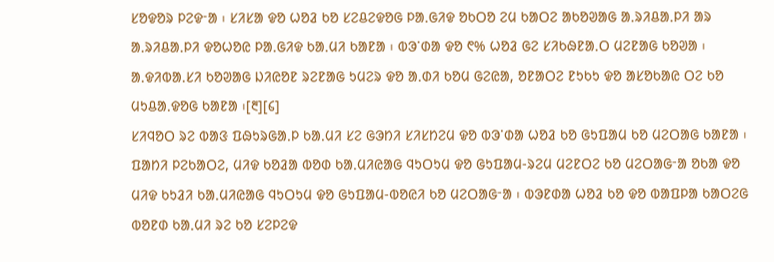ᱥᱚᱫᱚᱨ ᱞᱮᱫᱼᱟ ᱾ ᱥᱤᱥᱟ ᱫᱚ ᱦᱚᱲ ᱠᱚ ᱥᱮᱪᱮᱫᱚᱜ ᱞᱟᱹᱜᱤᱫ ᱚᱠᱛᱚ ᱮᱢ ᱠᱟᱛᱮ ᱟᱠᱚᱣᱟᱜ ᱟᱹᱨᱤᱪᱟᱹᱞᱤ ᱟᱨ ᱟᱹᱨᱤᱪᱟᱹᱞᱤ ᱫᱚᱦᱚᱭ ᱞᱟᱹᱜᱤᱫ ᱠᱟᱹᱢᱤ ᱠᱟᱱᱟ ᱾ ᱵᱳᱸᱰᱟ ᱫᱚ ᱖% ᱦᱚᱲ ᱜᱮ ᱥᱤᱠᱷᱱᱟᱹᱛ ᱢᱮᱱᱟᱜ ᱠᱚᱣᱟ ᱾ ᱟᱹᱫᱤᱵᱟᱹᱥᱤ ᱠᱚᱣᱟᱜ ᱡᱤᱭᱚᱱ ᱨᱮᱱᱟᱜ ᱩᱢᱮᱨ ᱫᱚ ᱟᱹᱰᱤ ᱠᱚᱢ ᱜᱮᱭᱟ, ᱚᱱᱟᱛᱮ ᱱᱩᱠᱩ ᱫᱚ ᱟᱥᱚᱠᱟᱭ ᱛᱮ ᱠᱚ ᱢᱩᱪᱟᱹᱫᱚᱜ ᱠᱟᱱᱟ ᱾[᱓][᱔]
ᱥᱤᱧᱚᱛ ᱨᱮ ᱵᱟᱝ ᱯᱷᱩᱨᱜᱟᱹᱞ ᱠᱟᱹᱢᱤ ᱥᱮ ᱜᱳᱴᱤ ᱥᱤᱥᱴᱮᱢ ᱫᱚ ᱵᱳᱸᱰᱟ ᱦᱚᱲ ᱠᱚ ᱜᱩᱯᱟᱢ ᱠᱚ ᱢᱮᱛᱟᱜ ᱠᱟᱱᱟ ᱾ ᱯᱟᱴᱤ ᱞᱮᱠᱟᱛᱮ, ᱢᱤᱫ ᱠᱚᱲᱟ ᱵᱚᱰ ᱠᱟᱹᱢᱤᱭᱟᱜ ᱧᱩᱛᱩᱢ ᱫᱚ ᱜᱩᱯᱟᱢ-ᱨᱮᱢ ᱢᱮᱱᱛᱮ ᱠᱚ ᱢᱮᱛᱟᱜᱼᱟ ᱚᱠᱟ ᱫᱚ ᱢᱤᱫ ᱠᱩᱲᱤ ᱠᱟᱹᱢᱤᱭᱟᱜ ᱧᱩᱛᱩᱢ ᱫᱚ ᱜᱩᱯᱟᱢ-ᱵᱚᱭᱤ ᱠᱚ ᱢᱮᱛᱟᱜᱼᱟ ᱾ ᱵᱳᱱᱰᱟ ᱦᱚᱲ ᱠᱚ ᱫᱚ ᱵᱟᱯᱞᱟ ᱠᱟᱛᱮᱜ ᱵᱚᱱᱰ ᱠᱟᱹᱢᱤ ᱨᱮ ᱠᱚ ᱥᱮᱞᱮᱫ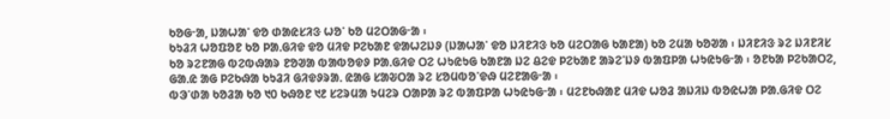ᱠᱚᱜᱼᱟ, ᱡᱟᱦᱟᱸ ᱫᱚ ᱰᱟᱭᱥᱤᱝ ᱦᱚᱸ ᱠᱚ ᱢᱮᱛᱟᱜᱼᱟ ᱾
ᱠᱩᱲᱤ ᱦᱚᱯᱚᱱ ᱠᱚ ᱞᱟᱹᱜᱤᱫ ᱫᱚ ᱢᱤᱫ ᱞᱮᱠᱟᱱ ᱫᱟᱦᱮᱡᱽ (ᱡᱟᱦᱟᱸ ᱫᱚ ᱡᱤᱱᱤᱝ ᱠᱚ ᱢᱮᱛᱟᱜ ᱠᱟᱱᱟ) ᱠᱚ ᱮᱢᱟ ᱠᱚᱣᱟ ᱾ ᱡᱤᱱᱤᱝ ᱨᱮ ᱡᱤᱱᱤᱥ ᱠᱚ ᱨᱮᱱᱟᱜ ᱵᱮᱵᱷᱟᱨ ᱱᱚᱣᱟ ᱵᱟᱵᱚᱫᱽ ᱞᱟᱹᱜᱤᱫ ᱛᱮ ᱦᱩᱭᱩᱜ ᱠᱟᱱᱟ ᱡᱮ ᱪᱮᱫ ᱞᱮᱠᱟᱱ ᱟᱨᱮᱸᱡᱽ ᱵᱟᱯᱞᱟ ᱦᱩᱭᱩᱜᱼᱟ ᱾ ᱚᱱᱠᱟ ᱞᱮᱠᱟᱛᱮ, ᱜᱟᱹᱭ ᱟᱜ ᱞᱮᱠᱷᱟ ᱠᱩᱲᱤ ᱜᱤᱫᱽᱨᱟᱹ ᱭᱟᱜ ᱥᱟᱶᱛᱟ ᱨᱮ ᱥᱚᱢᱵᱚᱸᱫᱷ ᱢᱮᱱᱟᱜᱼᱟ ᱾
ᱵᱳᱸᱰᱟ ᱠᱚᱲᱟ ᱠᱚ ᱑᱐ ᱠᱷᱚᱱ ᱑᱒ ᱥᱮᱨᱢᱟ ᱩᱢᱮᱨ ᱛᱟᱞᱟ ᱨᱮ ᱵᱟᱯᱞᱟ ᱦᱩᱭᱩᱜᱼᱟ ᱾ ᱢᱮᱱᱠᱷᱟᱱ ᱢᱤᱫ ᱦᱚᱲ ᱟᱡᱤᱡ ᱵᱚᱭᱦᱟ ᱞᱟᱹᱜᱤᱫ ᱛᱮ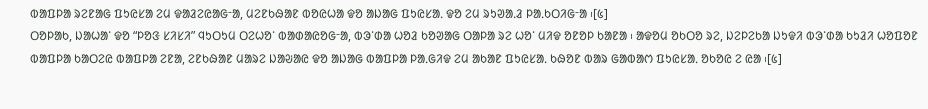ᱵᱟᱯᱞᱟ ᱨᱮᱱᱟᱜ ᱯᱩᱭᱥᱟ ᱮᱢ ᱫᱟᱲᱮᱭᱟᱜᱼᱟ, ᱢᱮᱱᱠᱷᱟᱱ ᱵᱚᱭᱦᱟ ᱫᱚ ᱟᱡᱟᱜ ᱯᱩᱭᱥᱟᱹ ᱫᱚ ᱮᱢ ᱨᱩᱣᱟᱹᱲ ᱞᱟᱹᱠᱛᱤᱜᱼᱟ ᱾[᱕]
ᱛᱚᱞᱟᱠ, ᱡᱟᱦᱟᱸ ᱫᱚ “ᱞᱚᱝ ᱥᱤᱥᱤ” ᱧᱩᱛᱩᱢ ᱛᱮᱦᱚᱸ ᱵᱟᱰᱟᱭᱚᱜᱼᱟ, ᱵᱳᱸᱰᱟ ᱦᱚᱲ ᱠᱚᱣᱟᱜ ᱛᱟᱞᱟ ᱨᱮ ᱦᱚᱸ ᱢᱤᱫ ᱚᱱᱚᱞ ᱠᱟᱱᱟ ᱾ ᱟᱫᱚᱢ ᱚᱠᱛᱚ ᱨᱮ, ᱡᱮᱞᱮᱠᱟ ᱡᱩᱫᱤ ᱵᱳᱸᱰᱟ ᱠᱩᱲᱤ ᱦᱚᱯᱚᱱ ᱵᱟᱯᱞᱟ ᱠᱟᱛᱮᱭ ᱵᱟᱯᱞᱟ ᱮᱱᱟ, ᱮᱱᱠᱷᱟᱱ ᱢᱟᱨᱮ ᱡᱟᱶᱟᱭ ᱫᱚ ᱟᱡᱟᱜ ᱵᱟᱯᱞᱟ ᱞᱟᱹᱜᱤᱫ ᱮᱢ ᱟᱠᱟᱱ ᱯᱩᱭᱥᱟᱹ ᱠᱷᱚᱱ ᱵᱟᱨ ᱜᱟᱵᱟᱬ ᱯᱩᱭᱥᱟᱹ ᱚᱠᱚᱭ ᱮ ᱭᱟ ᱾[᱕]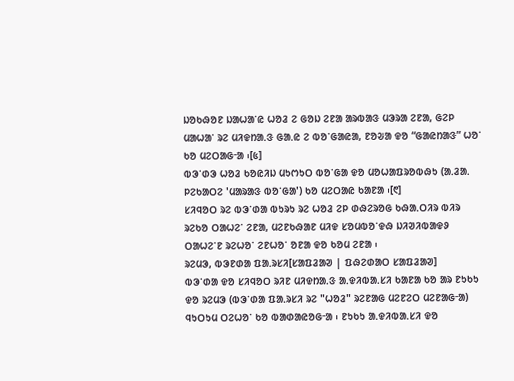ᱡᱚᱠᱷᱚᱱ ᱡᱟᱦᱟᱸᱭ ᱦᱚᱲ ᱮ ᱜᱚᱡ ᱮᱱᱟ ᱟᱨᱵᱟᱝ ᱢᱳᱨᱟ ᱮᱱᱟ, ᱜᱮᱞ ᱢᱟᱦᱟᱸ ᱨᱮ ᱢᱤᱫᱴᱟᱹᱝ ᱜᱟᱹᱭ ᱮ ᱵᱚᱸᱜᱟᱭᱟ, ᱱᱚᱶᱟ ᱫᱚ “ᱜᱟᱭᱴᱟᱝ” ᱦᱚᱸ ᱠᱚ ᱢᱮᱛᱟᱜᱼᱟ ᱾[᱕]
ᱵᱳᱸᱰᱳ ᱦᱚᱲ ᱠᱚᱭᱤᱡ ᱢᱩᱬᱩᱛ ᱵᱚᱸᱜᱟ ᱫᱚ ᱢᱚᱦᱟᱯᱨᱚᱵᱷᱩ (ᱟᱹᱲᱟᱹ ᱞᱮᱠᱟᱛᱮ 'ᱢᱟᱨᱟᱝ ᱵᱚᱸᱜᱟ') ᱠᱚ ᱢᱮᱛᱟᱭ ᱠᱟᱱᱟ ᱾[᱖]
ᱥᱤᱧᱚᱛ ᱨᱮ ᱵᱳᱸᱰᱟ ᱵᱩᱨᱩ ᱨᱮ ᱦᱚᱲ ᱮᱞ ᱰᱷᱮᱨᱚᱜ ᱠᱷᱟᱹᱛᱤᱨ ᱵᱤᱨ ᱨᱮᱠᱚ ᱛᱟᱦᱮᱸ ᱮᱱᱟ, ᱢᱮᱱᱠᱷᱟᱱ ᱢᱤᱫ ᱥᱚᱢᱵᱚᱸᱫᱷ ᱡᱤᱣᱤᱵᱟᱫᱽ ᱛᱟᱦᱮᱸᱱ ᱨᱮᱦᱚᱸ ᱮᱱᱦᱚᱸ ᱚᱱᱟ ᱫᱚ ᱠᱚᱢ ᱮᱱᱟ ᱾
ᱨᱮᱢᱳ, ᱵᱳᱱᱰᱟ ᱯᱟᱹᱨᱥᱤ[ᱥᱟᱯᱲᱟᱣ | ᱯᱷᱮᱰᱟᱛ ᱥᱟᱯᱲᱟᱣ]
ᱵᱳᱸᱰᱟ ᱫᱚ ᱥᱤᱧᱚᱛ ᱨᱤᱱ ᱢᱤᱫᱴᱟᱹᱝ ᱟᱹᱫᱤᱵᱟᱹᱥᱤ ᱠᱟᱱᱟ ᱠᱚ ᱟᱨ ᱱᱩᱠᱩ ᱫᱚ ᱨᱮᱢᱳ (ᱵᱳᱸᱰᱟ ᱯᱟᱹᱨᱥᱤ ᱨᱮ "ᱦᱚᱲ" ᱨᱮᱱᱟᱜ ᱢᱮᱱᱮᱛ ᱢᱮᱱᱟᱜᱼᱟ) ᱧᱩᱛᱩᱢ ᱛᱮᱦᱚᱸ ᱠᱚ ᱵᱟᱰᱟᱭᱚᱜᱼᱟ ᱾ ᱱᱩᱠᱩ ᱟᱹᱫᱤᱵᱟᱹᱥᱤ ᱫᱚ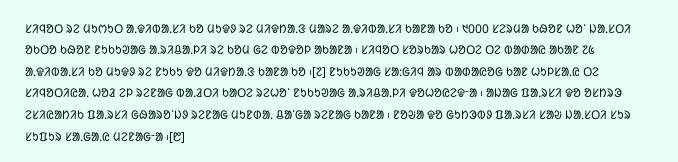ᱥᱤᱧᱚᱛ ᱨᱮ ᱢᱩᱬᱩᱛ ᱟᱹᱫᱤᱵᱟᱹᱥᱤ ᱠᱚ ᱢᱩᱫᱽ ᱨᱮ ᱢᱤᱫᱴᱟᱹᱝ ᱢᱟᱨᱮ ᱟᱹᱫᱤᱵᱟᱹᱥᱤ ᱠᱟᱱᱟ ᱠᱚ ᱾ ᱑᱐᱐᱐ ᱥᱮᱨᱢᱟ ᱠᱷᱚᱱ ᱦᱚᱸ ᱡᱟᱹᱥᱛᱤ ᱚᱠᱛᱚ ᱠᱷᱚᱱ ᱱᱩᱠᱩᱣᱟᱜ ᱟᱹᱨᱤᱪᱟᱹᱞᱤ ᱨᱮ ᱠᱚᱢ ᱜᱮ ᱵᱚᱫᱚᱞ ᱟᱠᱟᱱᱟ ᱾ ᱥᱤᱧᱚᱛ ᱥᱚᱨᱠᱟᱨ ᱦᱚᱛᱮ ᱛᱮ ᱵᱟᱰᱟᱭ ᱟᱠᱟᱱ ᱗᱕ ᱟᱹᱫᱤᱵᱟᱹᱥᱤ ᱠᱚ ᱢᱩᱫᱽ ᱨᱮ ᱱᱩᱠᱩ ᱫᱚ ᱢᱤᱫᱴᱟᱹᱝ ᱠᱟᱱᱟ ᱠᱚ ᱾[᱗] ᱱᱩᱠᱩᱣᱟᱜ ᱥᱟᱺᱜᱤᱧ ᱟᱨ ᱵᱟᱰᱟᱭᱚᱜ ᱠᱟᱱ ᱦᱩᱞᱥᱟᱹᱭ ᱛᱮ ᱥᱤᱧᱚᱛᱤᱭᱟᱹ ᱦᱚᱲ ᱮᱞ ᱨᱮᱱᱟᱜ ᱵᱟᱹᱲᱛᱤ ᱠᱟᱛᱮ ᱨᱮᱦᱚᱸ ᱱᱩᱠᱩᱣᱟᱜ ᱟᱹᱨᱤᱪᱟᱹᱞᱤ ᱫᱚᱦᱚᱭᱮᱫᱼᱟ ᱾ ᱟᱡᱟᱜ ᱯᱟᱹᱨᱥᱤ ᱫᱚ ᱚᱥᱴᱨᱳ ᱮᱥᱤᱭᱟᱴᱤᱠ ᱯᱟᱹᱨᱥᱤ ᱜᱷᱟᱨᱚᱸᱡᱽ ᱨᱮᱱᱟᱜ ᱢᱩᱱᱰᱟᱹ ᱪᱟᱸᱜᱟ ᱨᱮᱱᱟᱜ ᱠᱟᱱᱟ ᱾ ᱱᱚᱶᱟ ᱫᱚ ᱜᱩᱴᱳᱵᱽ ᱯᱟᱹᱨᱥᱤ ᱥᱟᱶ ᱡᱟᱹᱥᱛᱤ ᱥᱩᱨ ᱥᱩᱯᱩᱨ ᱥᱟᱹᱜᱟᱹᱭ ᱢᱮᱱᱟᱜᱼᱟ ᱾[᱘]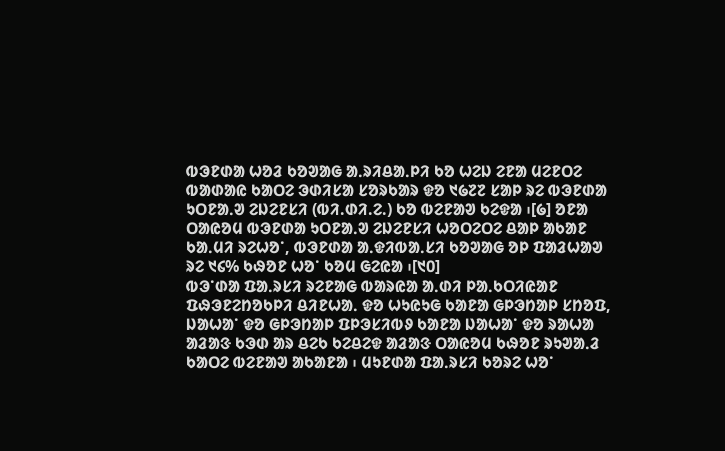ᱵᱳᱱᱰᱟ ᱦᱚᱲ ᱠᱚᱣᱟᱜ ᱟᱹᱨᱤᱪᱟᱹᱞᱤ ᱠᱚ ᱦᱮᱡ ᱮᱱᱟ ᱢᱮᱱᱛᱮ ᱵᱟᱰᱟᱭ ᱠᱟᱛᱮ ᱳᱰᱤᱥᱟ ᱥᱚᱨᱠᱟᱨ ᱫᱚ ᱑᱙᱗᱗ ᱥᱟᱞ ᱨᱮ ᱵᱳᱱᱰᱟ ᱩᱛᱱᱟᱹᱣ ᱮᱡᱮᱱᱥᱤ (ᱵᱤ.ᱰᱤ.ᱮ.) ᱠᱚ ᱵᱮᱱᱟᱣ ᱠᱮᱫᱟ ᱾[᱙] ᱚᱱᱟ ᱛᱟᱭᱚᱢ ᱵᱳᱱᱰᱟ ᱩᱛᱱᱟᱹᱣ ᱮᱡᱮᱱᱥᱤ ᱦᱚᱛᱮᱛᱮ ᱪᱟᱞ ᱟᱠᱟᱱ ᱠᱟᱹᱢᱤ ᱨᱮᱦᱚᱸ, ᱵᱳᱱᱰᱟ ᱟᱹᱫᱤᱵᱟᱹᱥᱤ ᱠᱚᱣᱟᱜ ᱚᱞ ᱯᱟᱲᱦᱟᱣ ᱨᱮ ᱑᱔% ᱠᱷᱚᱱ ᱦᱚᱸ ᱠᱚᱢ ᱜᱮᱭᱟ ᱾[᱑᱐]
ᱵᱳᱸᱰᱟ ᱯᱟᱹᱨᱥᱤ ᱨᱮᱱᱟᱜ ᱵᱟᱨᱭᱟ ᱟᱹᱰᱤ ᱞᱟᱹᱠᱛᱤᱭᱟᱱ ᱯᱷᱳᱱᱮᱴᱚᱠᱞᱤ ᱪᱤᱱᱦᱟᱹ ᱫᱚ ᱦᱩᱭᱩᱜ ᱠᱟᱱᱟ ᱜᱞᱳᱴᱟᱞ ᱥᱴᱚᱯ, ᱡᱟᱦᱟᱸ ᱫᱚ ᱜᱞᱳᱴᱟᱞ ᱯᱞᱳᱥᱤᱵᱽ ᱠᱟᱱᱟ ᱡᱟᱦᱟᱸ ᱫᱚ ᱨᱟᱦᱟ ᱟᱲᱟᱝ ᱠᱳᱰ ᱟᱨ ᱪᱮᱠ ᱠᱮᱪᱮᱫ ᱟᱲᱟᱝ ᱛᱟᱭᱚᱢ ᱠᱷᱚᱱ ᱨᱩᱣᱟᱹᱲ ᱠᱟᱛᱮ ᱵᱮᱱᱟᱣ ᱟᱠᱟᱱᱟ ᱾ ᱢᱩᱱᱰᱟ ᱯᱟᱹᱨᱥᱤ ᱠᱚᱨᱮ ᱦᱚᱸ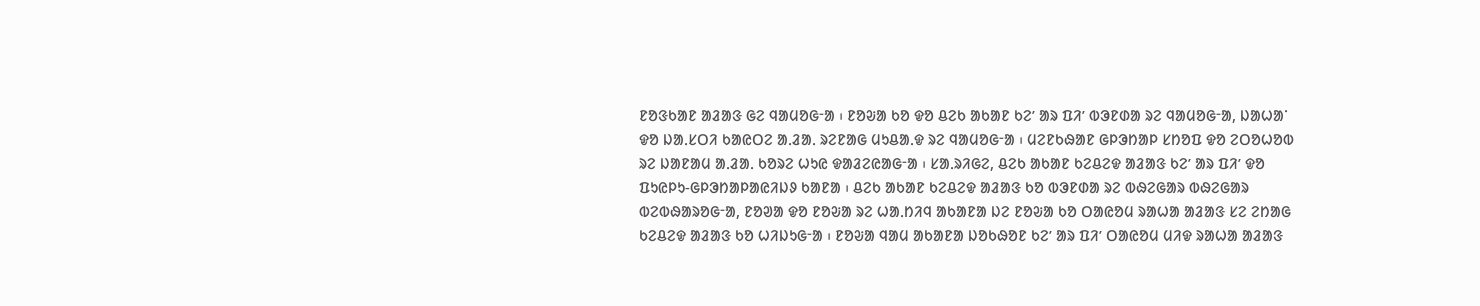ᱱᱚᱝᱠᱟᱱ ᱟᱲᱟᱝ ᱜᱮ ᱧᱟᱢᱚᱜᱼᱟ ᱾ ᱱᱚᱶᱟ ᱠᱚ ᱫᱚ ᱪᱮᱠ ᱟᱠᱟᱱ ᱠᱮ’ ᱟᱨ ᱯᱤ’ ᱵᱳᱱᱰᱟ ᱨᱮ ᱧᱟᱢᱚᱜᱼᱟ, ᱡᱟᱦᱟᱸ ᱫᱚ ᱡᱟᱹᱥᱛᱤ ᱠᱟᱭᱛᱮ ᱟᱹᱲᱟᱹ ᱨᱮᱱᱟᱜ ᱢᱩᱪᱟᱹᱫ ᱨᱮ ᱧᱟᱢᱚᱜᱼᱟ ᱾ ᱢᱮᱱᱠᱷᱟᱱ ᱜᱞᱳᱴᱟᱞ ᱥᱴᱚᱯ ᱫᱚ ᱮᱛᱚᱦᱚᱵ ᱨᱮ ᱡᱟᱱᱟᱢ ᱟᱹᱲᱟᱹ ᱠᱚᱨᱮ ᱦᱩᱭ ᱫᱟᱲᱮᱭᱟᱜᱼᱟ ᱾ ᱥᱟᱹᱨᱤᱜᱮ, ᱪᱮᱠ ᱟᱠᱟᱱ ᱠᱮᱪᱮᱫ ᱟᱲᱟᱝ ᱠᱮ’ ᱟᱨ ᱯᱤ’ ᱫᱚ ᱯᱩᱭᱞᱩ-ᱜᱞᱳᱴᱟᱞᱟᱭᱤᱡᱽ ᱠᱟᱱᱟ ᱾ ᱪᱮᱠ ᱟᱠᱟᱱ ᱠᱮᱪᱮᱫ ᱟᱲᱟᱝ ᱠᱚ ᱵᱳᱱᱰᱟ ᱨᱮ ᱵᱷᱮᱜᱟᱨ ᱵᱷᱮᱜᱟᱨ ᱵᱮᱵᱷᱟᱨᱚᱜᱼᱟ, ᱱᱚᱣᱟ ᱫᱚ ᱱᱚᱶᱟ ᱨᱮ ᱦᱟᱹᱴᱤᱧ ᱟᱠᱟᱱᱟ ᱡᱮ ᱱᱚᱶᱟ ᱠᱚ ᱛᱟᱭᱚᱢ ᱨᱟᱦᱟ ᱟᱲᱟᱝ ᱥᱮ ᱮᱴᱟᱜ ᱠᱮᱪᱮᱫ ᱟᱲᱟᱝ ᱠᱚ ᱦᱤᱡᱩᱜᱼᱟ ᱾ ᱱᱚᱶᱟ ᱧᱟᱢ ᱟᱠᱟᱱᱟ ᱡᱚᱠᱷᱚᱱ ᱠᱮ’ ᱟᱨ ᱯᱤ’ ᱛᱟᱭᱚᱢ ᱢᱤᱫ ᱨᱟᱦᱟ ᱟᱲᱟᱝ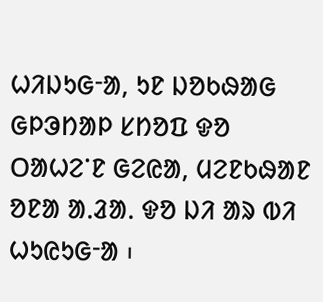ᱦᱤᱡᱩᱜᱼᱟ, ᱩᱱ ᱡᱚᱠᱷᱟᱜ ᱜᱞᱳᱴᱟᱞ ᱥᱴᱚᱯ ᱫᱚ ᱛᱟᱦᱮᱸᱱ ᱜᱮᱭᱟ, ᱢᱮᱱᱠᱷᱟᱱ ᱚᱱᱟ ᱟᱹᱲᱟᱹ ᱫᱚ ᱡᱤ ᱟᱨ ᱵᱤ ᱦᱩᱭᱩᱜᱼᱟ ᱾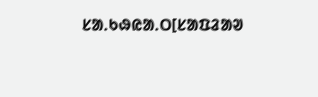ᱥᱟᱹᱠᱷᱭᱟᱹᱛ[ᱥᱟᱯᱲᱟᱣ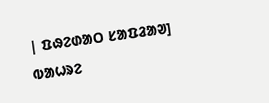| ᱯᱷᱮᱰᱟᱛ ᱥᱟᱯᱲᱟᱣ]
ᱵᱟᱦᱨᱮ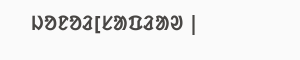ᱡᱚᱱᱚᱲ[ᱥᱟᱯᱲᱟᱣ |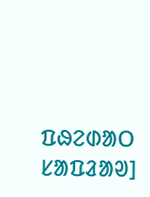ᱯᱷᱮᱰᱟᱛ ᱥᱟᱯᱲᱟᱣ]